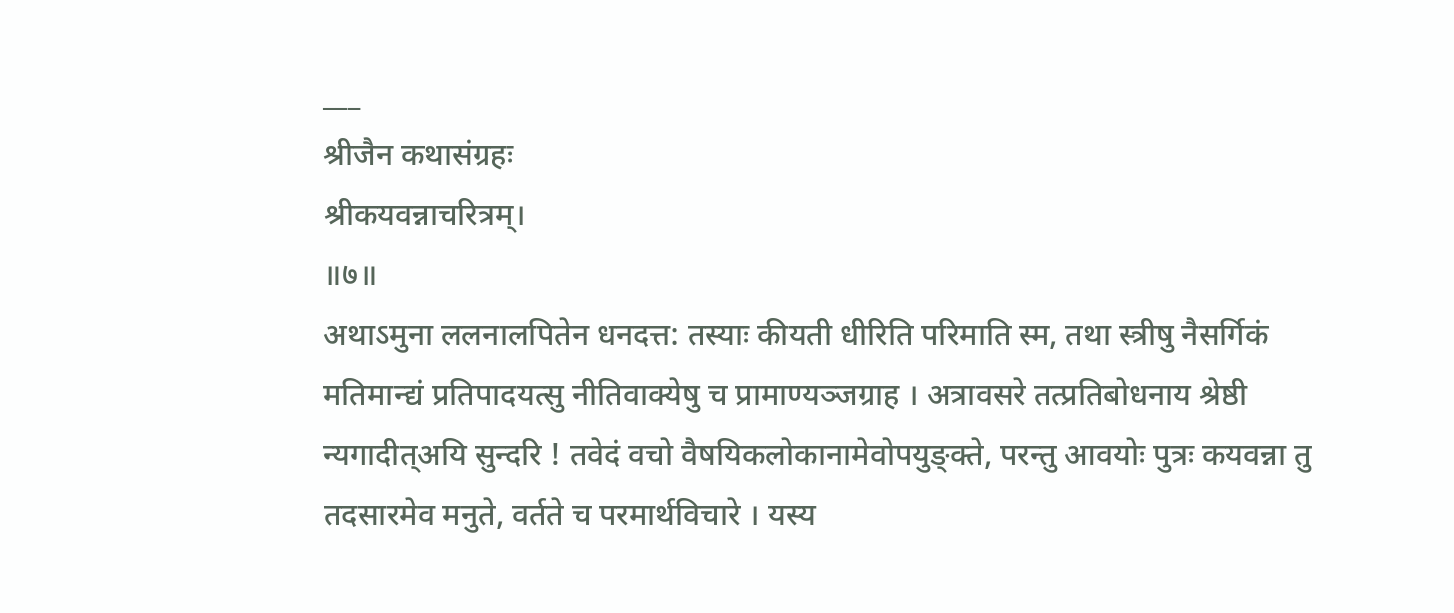___
श्रीजैन कथासंग्रहः
श्रीकयवन्नाचरित्रम्।
॥७॥
अथाऽमुना ललनालपितेन धनदत्त: तस्याः कीयती धीरिति परिमाति स्म, तथा स्त्रीषु नैसर्गिकं मतिमान्द्यं प्रतिपादयत्सु नीतिवाक्येषु च प्रामाण्यञ्जग्राह । अत्रावसरे तत्प्रतिबोधनाय श्रेष्ठी न्यगादीत्अयि सुन्दरि ! तवेदं वचो वैषयिकलोकानामेवोपयुङ्क्ते, परन्तु आवयोः पुत्रः कयवन्ना तु तदसारमेव मनुते, वर्तते च परमार्थविचारे । यस्य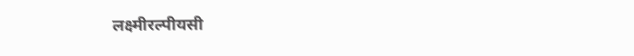लक्ष्मीरल्पीयसी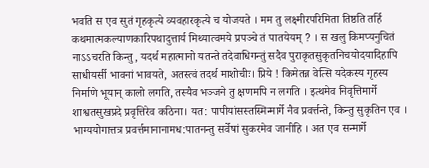भवति स एव सुतं गृहकृत्ये व्यवहारकृत्ये च योजयते । मम तु लक्ष्मीरपरिमिता तिष्ठति तर्हि कथमात्मकल्याणकारिपथादुत्तार्य मिथ्यात्वमये प्रपञ्चे तं पातयेयम् ? । स खलु किमप्यनुचितं नाऽऽचरति किन्तु, यदर्थ महात्मानो यतन्ते तदेवाधिगन्तुं सदैव पुराकृतसुकृतनिचयोदयादिहापि साधीयर्सी भावनां भावयते, अतस्त्वं तदर्थ माशोचीः। प्रिये ! किमेतन्न वेत्सि यदेकस्य गृहस्य निर्माणे भूयान् कालो लगति, तस्यैव भञ्जने तु क्षणमपि न लगति । इत्थमेव निवृत्तिमार्गे शाश्वतसुखप्रदे प्रवृत्तिरेव कठिना। यत: पापीयांसस्तस्मिन्मार्गे नैव प्रवर्त्तन्ते, किन्तु सुकृतिन एव । भाग्ययोगात्तत्र प्रवर्त्तमानानामध:पातनन्तु सर्वेषां सुकरमेव जानीहि । अत एव सन्मार्गे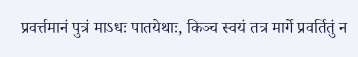प्रवर्त्तमानं पुत्रं माऽधः पातयेथाः, किञ्च स्वयं तत्र मार्गे प्रवर्तितुं न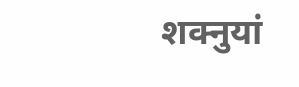शक्नुयां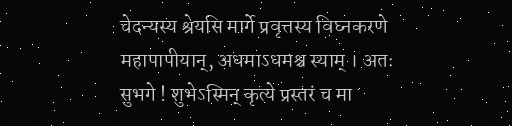चेदन्यस्य श्रेयसि मार्गे प्रवृत्तस्य विघ्नकरणे महापापीयान्, अधमाऽधमश्च स्याम् । अतः सुभगे ! शुभेऽस्मिन् कृत्ये प्रस्तरं च मा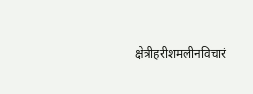क्षेत्रीहरीशमलीनविचारं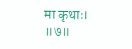मा कृथाः।
॥७॥